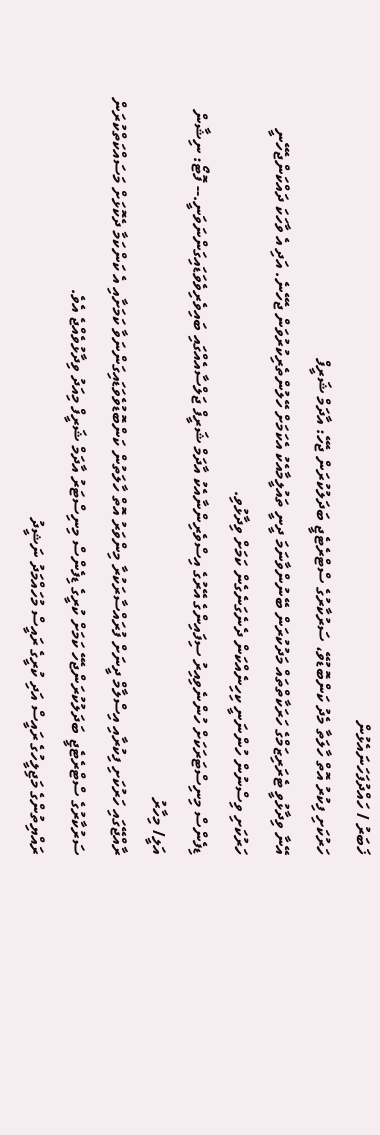ޚަބަރު / ހައްދުފަހަނައެޅުން
ހަރުކަށި ފިކުރު އޮތް ހާލަތާ މެދު ކަންބޮޑުވޭ، ސަރުކާރުގެ ސްޓްރެޓެޖީ ބަދަލުކުރަން ޖެހޭ: އާދަމް ޝަރީފް
އޭނާ ވިދާޅުވީ ޓެރަރިޒަމްގެ ހަރަކާތްތައް މަދުކުރަން ބޭނުންވާނަމަ ދީނީ ތައުލީމާއެކު އެކަމަށް ހޭލުންތެރިކުރުވަން ޖެހޭނެ. އަދި އެ ވާހަކަ ދައްކަންޖެހޭނީ ހަރުކަށި ވިސްނުން ހުންނަނީ ކިހިނެއްކަން ދެނެގަނެގެން ކަމަށް ވިދާޅުވި.
ޑިފެންސް މިނިސްޓަރަކަށް ހުންނެވިއިރު ސިފައިންގެ އޭރުގެ އިސްވެރިންނާއެކު އާދަމް ޝަރީފް ޖަލްސާއެއްގައި ބައިވެރިވެވަޑައިގަންނަވަނީ.-- ފޮޓޯ: ނިޝާން އަލީ/ މިހާރު
ރާއްޖޭގައި ހަރުކަށި ފިކުރާއި އިސްލާމް ދީނަށް ފުރައްސާރަކުރާ މިންވަރު އޮތް ހާލަތުން ކަންބޮޑުވެވަޑައިގަންނަވާ ކަމަށާއި އެ ކަންކަމާ ދެކޮޅަށް މަސައްކަތްކުރަން ސަރުކާރުގެ ސްޓްރެޓެޖީ ބަދަލުކުރަންޖެހޭ ކަމަށް ކުރީގެ ޑިފެންސް މިނިސްޓަރު އާދަމް ޝަރީފް މިއަދު ވިދާޅުވެއްޖެ އެވެ.
ރައްޔިތުންގެ މަޖިލީހުގެ ރައީސް އަދި ކުރީގެ ރައީސް މުހައްމަދު ނަޝީދު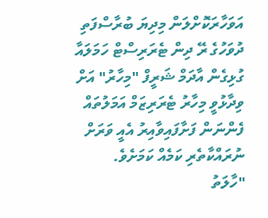އަވަހާރަކޮށްލަން މިދިޔަ ބުރާސްފަތި ދުވަހުގެ ރޭ ދިން ޓެރަރިސްޓް ހަމަލައާ ގުޅިގެން އާދަމް ޝަރީފް "މިހާރު" އަށް ވިދާޅުވީ މިހާރު ޓެރަރިޒަމް އަމަލުތައް ފެންނަން ފަށާފައިވާއިރު އެއީ ވަރަށް ނުރައްކާތެރި ކަމެއް ކަމަށެވެ.
"ހާލަތު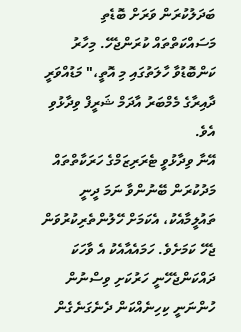ބަދަލުކުރަން ވަރަށް ބޮޑެތި މަސައްކަތްތައް ކުރަންޖެހޭ. މިހާރު ކަންބޮޑުވާ ހާލަތުގައި މި އޮތީ،" މަޑުއްވަރީ ދާއިރާގެ މެމްބަރު އާދަމް ޝަރީފް ވިދާޅުވި އެވެ.
އޭނާ ވިދާޅުވީ ޓެރަރިޒަމްގެ ހަރަކާތްތައް މަދުކުރަން ބޭނުންވާ ނަމަ ދީނީ ތައުލީމާއެކު، އެކަމަށް ހޭލުންތެރިކުރުވަން ޖެހޭ ކަމަށެވެ. ހަމައެއާއެކު އެ ވާހަކަ ދައްކަންޖެހޭނީ ހަރުކަށި ވިސްނުން ހުންނަނީ ކިހިނެއްކަން ދެނެގަނެގެން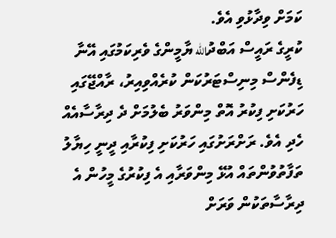ކަމަށް ވިދާޅުވި އެވެ.
ކުރީގެ ރައީސް އަބްދުالله ޔާމީންގެ ވެރިކަމުގައި އޭނާ ޑިފެންސް މިނިސްޓަރުކަން ކުރެއްވިއިރު، ރާއްޖޭގައި ހަރުކަށި ފިކުރު އޮތް މިންވަރު ބެލުމަށް ދެ ދިރާސާއެއް ހެދި އެވެ. ރަށްރަށުގައި ހަރުކަށި ފިކުރާއި ދީނީ ހިޔާލު ތަފާތުވުންތައް އުޅޭ މިންވަރާއި އެ ފިކުރުގެ މީހުން އެ ދިރާސާތަކުން ވަރަށް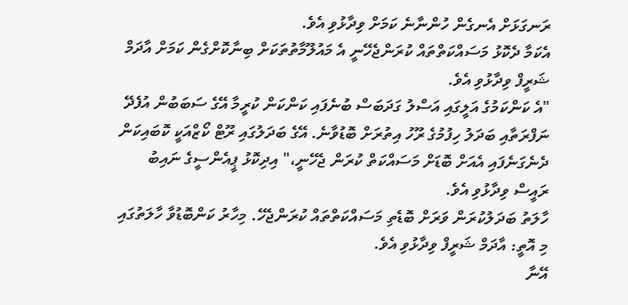ރަނގަޅަށް އެނގެން ހުންނާނެ ކަމަށް ވިދާޅުވި އެވެ.
އެކަމާ ދެކޮޅު މަސައްކަތްތައް ކުރަންޖެހޭނީ އެ މައުލޫމާތުތަކަށް ބިނާކޮށްގެން ކަމަށް އާދަމް ޝަރީފް ވިދާޅުވި އެވެ.
"އެ ކަންކަމުގެ އަލީގައި އަސްލު ގަދަބަސް ބުނެފައި ކަންކަން ކުރީމާ އޭގެ ސަބަބުން އުފެދޭ ނަފްރަތާއި ބަދަލު ހިފުމުގެ ރޫހު އިތުރަށް ބޮޑުވާނެ. އޭގެ ބަދަލުގައި ރޫޓް ކޯޒްއަކީ ކޮބައިކަން ދެނެގަނެފައި އެއަށް ބޮޑަށް މަސައްކަތް ކުރަން ޖެހޭނީ،" އިދިކޮޅު ޕީއެންސީގެ ނައިބު ރައީސް ވިދާޅުވި އެވެ.
ހާލަތު ބަދަލުކުރަން ވަރަށް ބޮޑެތި މަސައްކަތްތައް ކުރަންޖެހޭ. މިހާރު ކަންބޮޑުވާ ހާލަތުގައި މި އޮތީ: އާދަމް ޝަރީފް ވިދާޅުވި އެވެ.
އޭނާ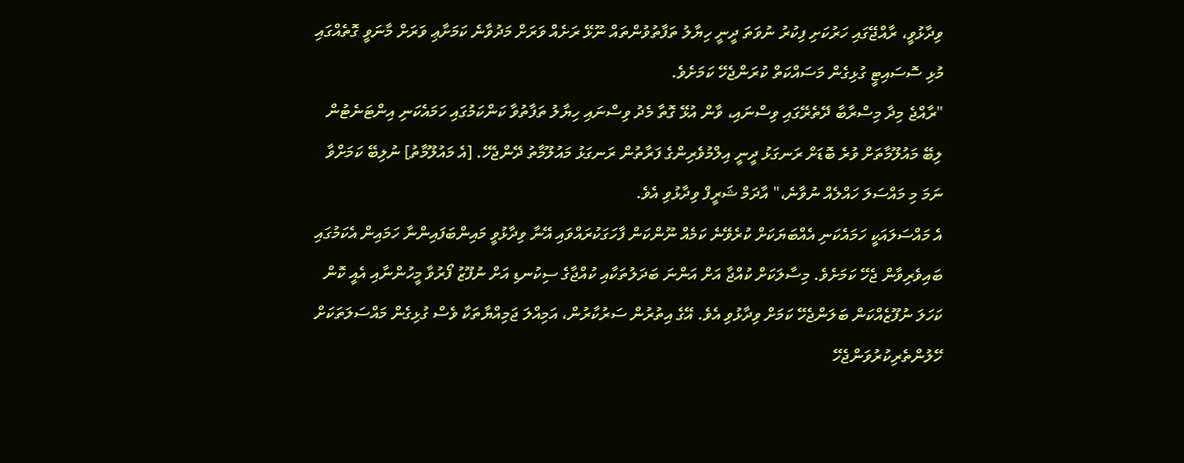ވިދާޅުވީ، ރާއްޖޭގައި ހަރުކަށި ފިކުރު ނުވަތަ ދީނީ ހިޔާލު ތަފާތުވުންތައް ނޫޅޭ ރަށެއް ވަރަށް މަދުވާނެ ކަމަށާޢި ވަރަށް މާނަވީ ގޮތެއްގައި މުޅި ސޮސައިޓީ ގުޅިގެން މަސައްކަތް ކުރަންޖެހޭ ކަމަށެވެ.
"ރާއްޖެ މިދާ މިސްރާބާ ދޭތެރޭގައި ވިސްނައި، ވާން އުޅޭ ގޮތާ މެދު ވިސްނައި ހިޔާލު ތަފާތުވާ ކަންކަމުގައި ހަމައެކަނި އިންޓަނެޓުން ލިބޭ މައުލޫމާތަށް ވުރެ ބޮޑަށް ރަނގަޅު ދީނީ އިލްމުވެރިންގެ ފަރާތުން ރަނގަޅު މައުލޫމާތު ދޭންޖެހޭ. [އެ މައުލޫމާތު] ނުލިބޭ ކަމަށްވާ ނަމަ މި މައްސަލަ ހައްލެއް ނުވާނެ،" އާދަމް ޝަރީފް ވިދާޅުވި އެވެ.
އެ މައްސަލައަކީ ހަމައެކަނި އެއްބަޔަކަށް ކުރެވޭނެ ކަމެއް ނޫންކަން ފާހަގަކުރައްވައި އޭނާ ވިދާޅުވީ މައިންބަފައިންނާ ހަމައިން އެކަމުގައި ބައިވެރިވާން ޖެހޭ ކަމަށެވެ. މިސާލަކަށް ކުއްޖާ އަށް އަންނަ ބަދަލުތަކާއި ކުއްޖާގެ ސިކުނޑި އަށް ނުފޫޒު ފޯރުވާ މީހުންނާއި އެއީ ކޮން ކަހަލަ ނުފޫޒެއްކަން ބަލަންޖެހޭ ކަމަށް ވިދާޅުވި އެވެ. އޭގެ އިތުރުން ސަރުކާރުން، އަމިއްލަ ޖަމިއްޔާތަކާ ވެސް ގުޅިގެން މައްސަލަތަކަށް ހޭލުންތެރިކުރުވަންޖެހޭ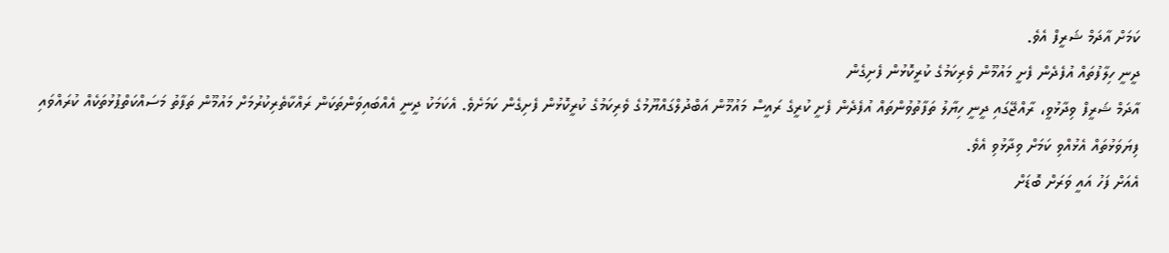ކަމަށް އާދަމް ޝަރީފް އެވެ.
ދީނީ ހިލާފުތައް އުފެދެން ފެށީ މައުމޫން ވެރިކަމުގެ ކުރީކޮޅުން ފެށިގެން
އާދަމް ޝަރީފް ވިދާޅުވީ، ރާއްޖޭގައި ދީނީ ހިޔާލު ތަފާތުވުންތައް އުފެދެން ފެށީ ކުރީގެ ރައީސް މައުމޫން އަބްދުލްގައްޔޫމުގެ ވެރިކަމުގެ ކުރީކޮޅުން ފެށިގެން ކަމަށެވެ. އެކަމަކު ދީނީ އެއްބައިވަންތަކަން ރައްކާތެރިކުރުމަށް މައުމޫން ތަފާތު މަސައްކަތްޕުޅުތަކެއް ކުރައްވައި ފިޔަވަޅުތައް އެޅުއްވި ކަމަށް ވިދާޅުވި އެވެ.
އެއަށް ފަހު އައީ ވަރަށް ބޮޑަށް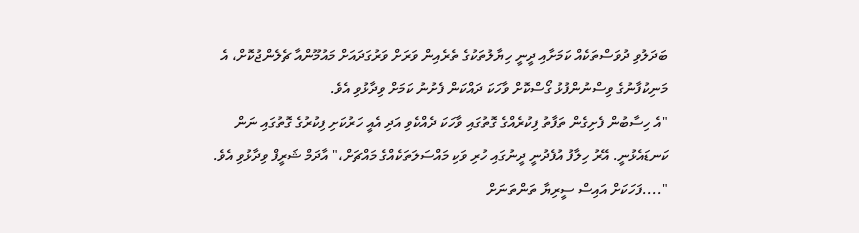ބަދަލުވި ދުވަސްތަކެއް ކަމަށާއި ދީނީ ހިޔާލުތަކުގެ ތެރެއިން ވަރަށް ވަރުގަދައަށް މައުމޫންއާ ޗެލެންޖުކޮށް، އެ މަނިކުފާނުގެ ވިސްނުންފުޅު ގޯސްކޮށް ވާހަކަ ދައްކަން ފެށުނު ކަމަށް ވިދާޅުވި އެވެ.
"އެ ހިސާބުން ފެށިގެން ތަފާތު ފިކުރެއްގެ ގޮތުގައި ވާހަކަ ދެއްކެވި އަދި އެއީ ހަރުކަށި ފިކުރުގެ ގޮތުގައި ނަން ކަނޑައެޅުނީ. އޭރު ހިލާފު އުފެދުނީ ދީނުގައި ހުރި ވަކި މައްސަލަތަކެއްގެ މައްޗަށް،" އާދަމް ޝަރީފް ވިދާޅުވި އެވެ. "....ފަހަކަށް އައިސް ސީރިޔާ ތަންތަނަށް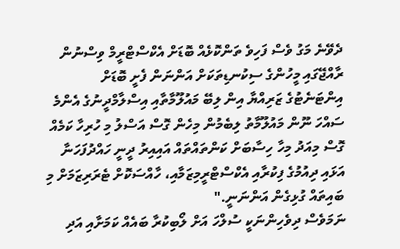ދެވޭނެ މަގު ވެސް ފަހިވެ ތަންކޮޅެއް ބޮޑަށް އެކްސްޓްރީމް ވިސްނުން ރާއްޖޭގައި މީހުންގެ ސިކުނޑިތަކަށް އަންނަން ފެށީ ބޮޑަށް އިންޓަނެޓުގެ ޒަރިއްޔާ އިން ލިބޭ މައުލޫމާތާއި އިސްލާމްދީނުގެ އެންމެ ސައްހަ ނޫން މައުލޫމާތު ލިބެމުން މިހެން ގޮސް އަސްލު މި ހުރިހާ ކަމެއް ގޮސް މިއަދު މިހާ ހިސާބަށް ކަންތައްތައް އައިއިރު ދީނީ ހައްދުފަހަނާ އަޅައި ދިއުމުގެ ފިކުރާއި އެކްސްޓްރީމިޒަމާއި، ހާއްސަކޮށް ޓެރަރިޒަމަށް މި ބައިތައް ގުޅިގެން އަންނަނީ."
ނަމަވެސް ދިވެހިންނަކީ ސުލްހަ އަށް ލޯބިކުރާ ބައެއް ކަމަށާއި އަދި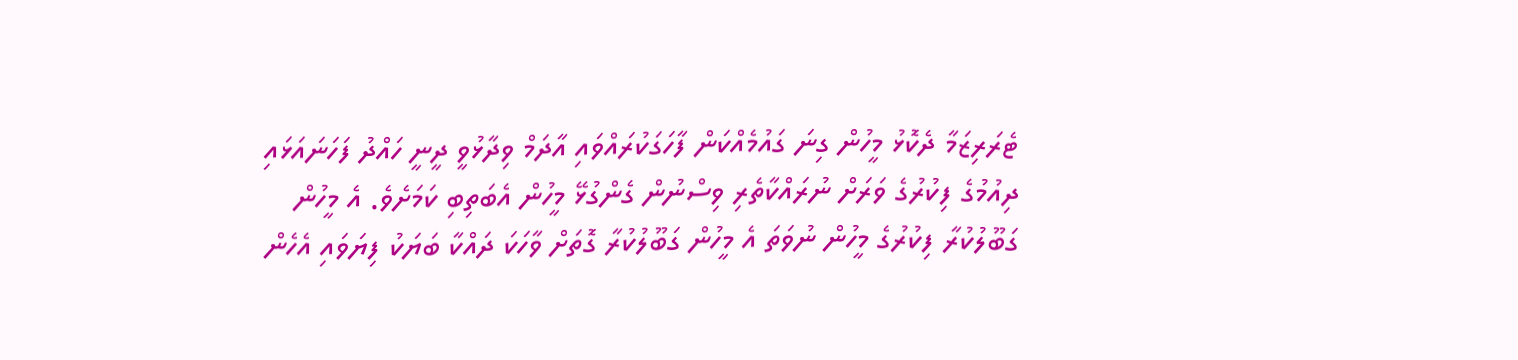ޓެރަރިޒަމާ ދެކޮޅު މީހުން ގިނަ ގައުމެއްކަން ފާހަގަކުރައްވައި އާދަމް ވިދާޅުވީ ދީނީ ހައްދު ފަހަނައަޅައި ދިއުމުގެ ފިކުރުގެ ވަރަށް ނުރައްކާތެރި ވިސްނުން ގެންގުޅޭ މީހުން އެބަތިބި ކަމަށެވެ. އެ މީހުން ގަބޫލުކުރާ ފިކުރުގެ މީހުން ނުވަތަ އެ މީހުން ގަބޫލުކުރާ ގޮތަށް ވާހަކަ ދައްކާ ބަޔަކު ފިޔަވައި އެހެން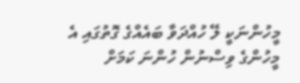މީހުންނަކީ ލޭ ހުއްދަވާ ބައެއްގެ ގޮތުގައި އެ މީހުންގެ ވިސްނުން ހުންނަ ކަމަށް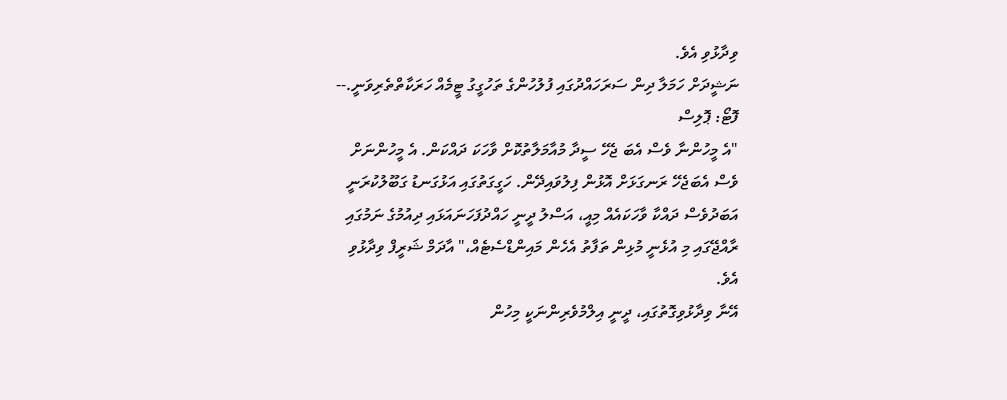ވިދާޅުވި އެވެ.
ނަޝީދަށް ހަމަލާ ދިން ސަރަހައްދުގައި ފުލުހުންގެ ތަހުގީގު ޓީމެއް ހަރަކާތްތެރިވަނީ.-- ފޮޓޯ: ޕޮލިސް
"އެ މީހުންނާ ވެސް އެބަ ޖެހޭ ސީދާ މުއާމަލާތުކޮށް ވާހަކަ ދައްކަން. އެ މީހުންނަށް ވެސް އެބަޖެހޭ ރަނގަޅަށް އޮޅުން ފިލުވައިދޭން. ހަގީގަތުގައި އަޅުގަނޑު ގަބޫލުކުރަނީ އަބަދުވެސް ދައްކާ ވާހަކައެއް މިއީ، އަސްލު ދީނީ ހައްދުފަހަނައަޅައި ދިއުމުގެ ނަމުގައި ރާއްޖޭގައި މި އުޅެނީ މުޅިން ތަފާތު އެހެން މައިންޑްސެޓެއް،" އާދަމް ޝަރީފް ވިދާޅުވި އެވެ.
އޭނާ ވިދާޅުވިގޮތުގައި، ދީނީ އިލްމުވެރިންނަކީ މިހުން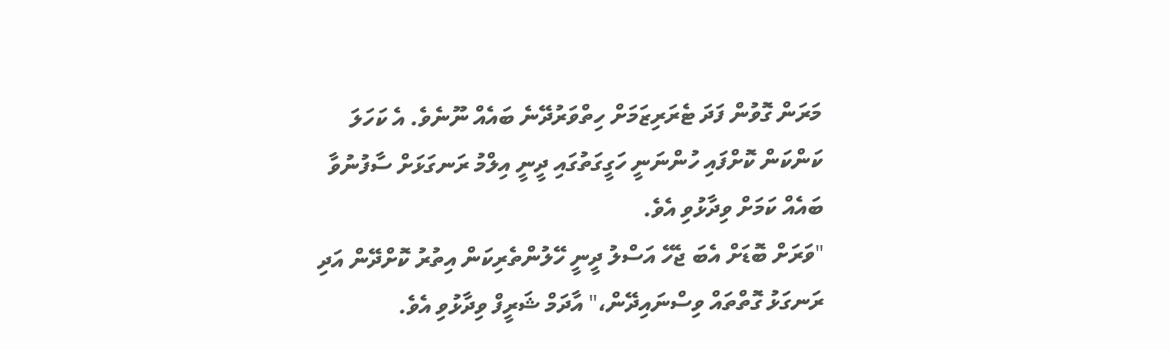މަރަން ގޮވުން ފަދަ ޓެރަރިޒަމަށް ހިތްވަރުދޭނެ ބައެއް ނޫނެވެ. އެ ކަހަލަ ކަންކަން ކޮށްފައި ހުންނަނީ ހަގީގަތުގައި ދީނީ އިލްމު ރަނގަޅަށް ސާފުނުވާ ބައެއް ކަމަށް ވިދާޅުވި އެވެ.
"ވަރަށް ބޮޑަށް އެބަ ޖެހޭ އަސްލު ދީނީ ހޭލުންތެރިކަން އިތުރު ކޮށްދޭން އަދި ރަނގަޅު ގޮތްތައް ވިސްނައިދޭން،" އާދަމް ޝަރީފް ވިދާޅުވި އެވެ.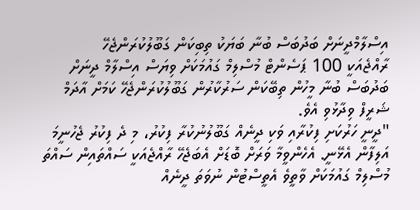އިސްލާމްދީނަށް ބަދުބަސް ބުނާ ބަޔަކު ތިބިކަން ގަބޫލުކުރަންޖެހޭ
ރާއްޖެއަކީ 100 ޕަސެންޓް މުސްލިމް ގައުމަކަށް ވިޔަސް އިސްލާމް ދީނަށް ބަދުބަސް ބުނާ މީހުން ތިބޭކަން ސަރުކާރުން ގަބޫލުކުރަންޖެހޭ ކަމަށް އާދަމް ޝަރީފް ވިދާޅުވި އެވެ.
"ދީނީ ހަރުކަށި ފިކުރާއި ވަކި ދީނެއް ގަބޫލުނުކުރާ ފިކުރު، މި ދެ ފިކުރު ޖެހުނީމަ އަލިފާން އެޅޭނީ. އެހެންވީމާ ވަރަށް ބޮޑަށް އެބަޖެހޭ ރާއްޖެއަކީ ސައްތައިން ސައްތަ މުސްލިމް ގައުމަކަށް ވާތީވެ އެތީސްޓުން ނުވަތަ ދީނެއް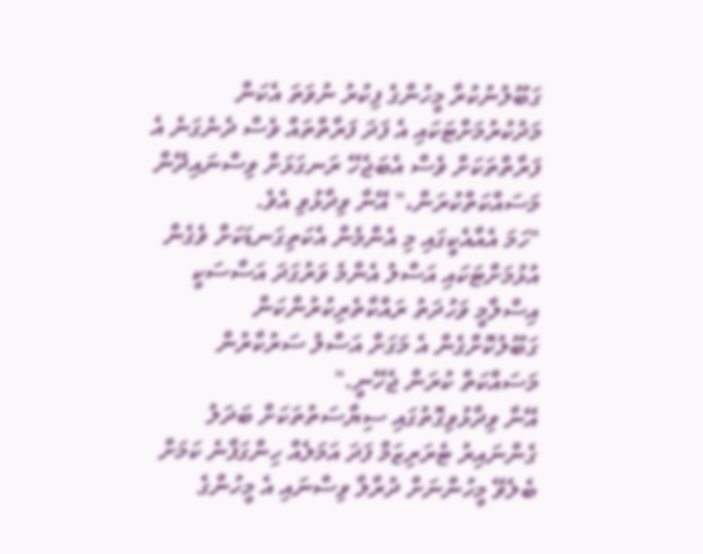ގަބޫލުނުކުރާ މީހުންގެ ފިކުރު ނުވަތަ އެކަން މަދުކުރުމަށްޓަކައި އެ ފަދަ ފަރާތްތައް ވެސް ދެނެގަނެ އެ ފަރާތްތަކަށް ވެސް އެބަޖެހޭ ރަނގަޅަށް ވިސްނައިދޭން މަސައްކަތްކުރަން،" އޭނާ ވިދާޅުވި އެވެ.
"ހަމަ އެއާއެކީގައި މި އެންމެން އެކަތިގަނޑަކަށް ވެގެން އުޅުމަށްޓަކައި އަސްލު އެންމެ ވަރުގަދަ އަސާސަކީ އިސްލާމީ ވަހުދަތު ރައްކާތެރިކުރުންކަން ގަބޫލުކޮށްގެން އެ މަގަށް އަސްލު ސަރުކާރުން މަސައްކަތް ކުރަން ޖެހޭނީ."
އޭނާ ވިދާޅުވިގޮތުގައި ސިޔާސަތުތަކަށް ބަދަލު ގެންނައިރު ޓެރަރިޒަމް ފަދަ އަމަލެއް ހިންގަފާނެ ކަމަށް ބެލެވޭ މީހުންނަށް ދުރާލާ ވިސްނައި އެ މީހުންގެ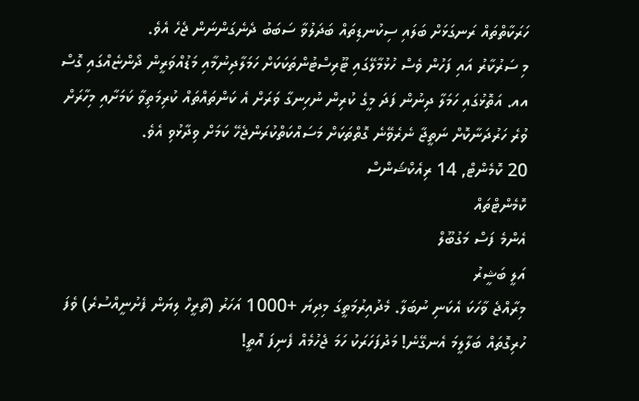ހަރަކާތްތައް ރަނގަޅަށް ބަލައި ސިކުނޑިތައް ބަދަލުވާ ސަބަބު ދެނެގަންނަން ޖެހެ އެވެ.
މި ސަރުކާރު އައި ފަހުން ވެސް ހުޅުމާލޭގައި ޓޫރިސްޓުންތަކަކަށް ހަމަލާދިނުމާއި މަޑުއްވަރީން ދޯންޏެއްގައި ގޮސް އއ. އަތޮޅުގައި ހަމަލާ ދިނުން ފަދަ މީގެ ކުރިން ނުހިނގާ ވަރަށް އެ ކަންތައްތައް ކުރިމަތިވާ ކަމަށާއި މިހާރަށް ވުރެ ހަރުދަނާކޮށް ނަތީޖާ ނެރެވޭނެ ގޮތްތަކަށް މަސައްކަތްކުރަންޖެހޭ ކަމަށް ވިދާޅުވި އެވެ.
20 ކޮމެންޓް, 14 ރިއެކްޝަންސް
ކޮމެންޓްތައް
އެންމެ ފަސް މަގުބޫލް
އަލީ ބަޝީރު
މިރާއްޖެ ވާހަކަ އެކަނި ނުބަލާ. މެދުއިރުމަތީގަ މިދިޔަ +1000 އަހަރު (ތާރީހް ލިޔަން ފެށުނީއްސުރެ) ވެފަ ހުރިގޮތައް ބަލާލީމަ އެނގޭނެ! މަދުފަހަރަކު ހަމަ ޖެހުމެއް ފެނިފަ އޮތީ!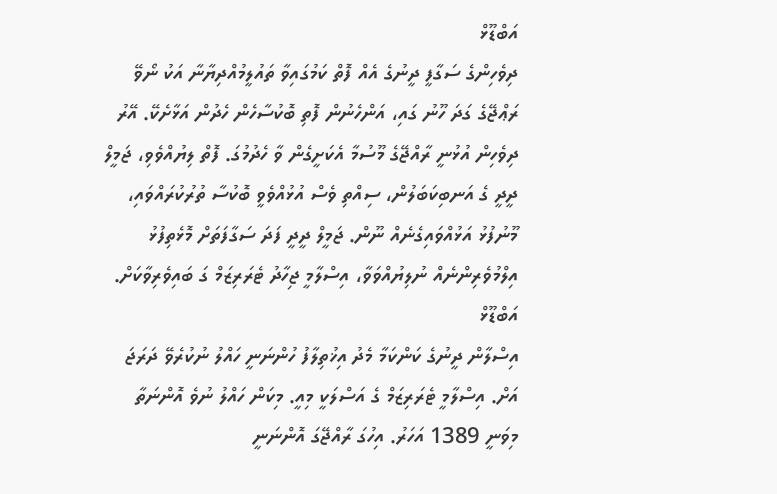އަބްޑޫޅް
ދިވެހިންގެ ސަގާފީ ދީނުގެ އެއް ފޮތް ކަމުގައިވާ ތައުލީމުއްދިޔާނާ އަކު ނޯވޭ ރަޢްޖޭގެ ގަދަ ހޫނު ގައި، އަންހެނުން ފޮތި ބޮކުސާހެން ހެދުން އަޅާށެކޭ. އޭރު ދިވެހިން އުޅުނީ ރާއްޖޭގެ މޫސުމާ އެކަށީގެން ވާ ހެދުމުގަ. ފޮތް ލިޔުއްވެވި، ޖަމީލް ދީދީ ގެ އަނބިކަބަލުން، ސިއްތި ވެސް އުޅުއްވެވީ ބޮކުސާ ތުރުކުރައްވައި، މޫނުފުޅު އަޅުއްވައިގެނެއް ނޫން. ޖަމީލް ދީދީ ފަދަ ސަގާފަތަށް މޮޅެތިފުޅު އިލްމުވެރިންނެއް ނުލިޔުއްވަވާ، އިސްލާމީ ޖިހާދު ޓެރަރިޒަމް ގަ ބައިވެރިވާކަށް.
އަބްޑޫޅް
އިސްލާން ދީނުގެ ކަންކަމާ މެދު އިޚުތިލާފު ހުންނަނީ ހައްލު ނުކުރެވޭ ދަރަޖަ އަށް. އިސްލާމީ ޓެރަރިޒަމް ގެ އަސްލަކީ މިއީ. މިކަން ހައްލު ނުވެ އޮންނަތާ މިވަނީ 1389 އަހަރު. އިހުގަ ރާއްޖޭގަ އޮންނަނީ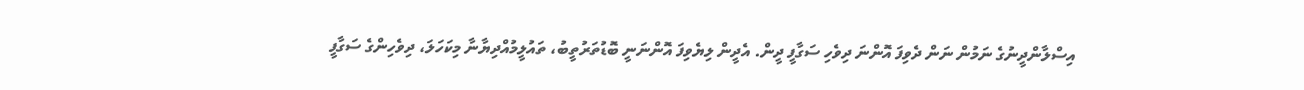އިސްލާންދީނުގެ ނަމުން ނަން ދެވިފަ އޮންނަ ދިވެހި ސަގާފީ ދީން. އެދީން ލިޔެވިފަ އޮންނަނީ ބޮޑުތަރުތީބު، ތައުލީމުއްދިޔާނާ މިކަހަލަ، ދިވެހިންގެ ސަގާފީ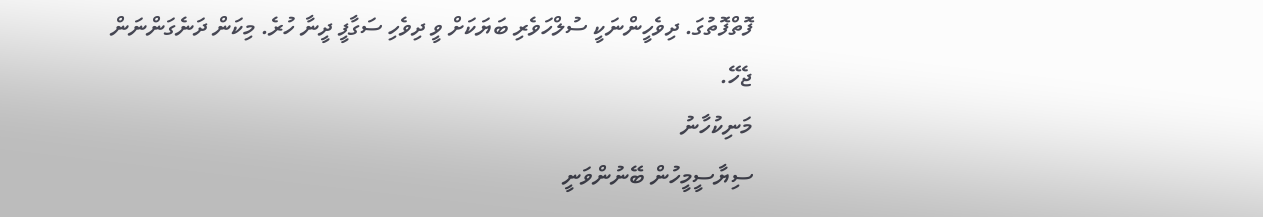ފޮތްފޮތުގަ. ދިވެހީންނަކީ ސުލްހަވެރި ބަޔަކަށް ވީ ދިވެހި ސަގާފީ ދީނާ ހުރެ. މިކަން ދަނެގަންނަން ޖެހޭ.
މަނިކުހާނު
ސިޔާސީމީހުން ބޭނުންވަނީ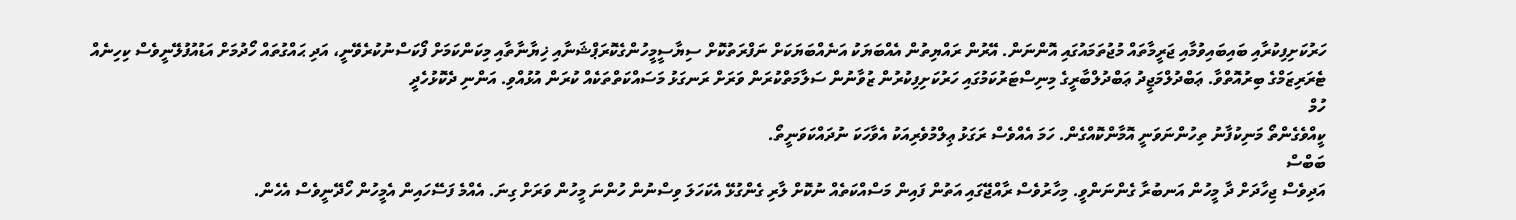ހަރުކަށިފިކުރާއި ބައިބައިވުމާއި ޖަރީމާތައް މުޖުތަމައުގައި އޮންނަން. އޭރުން ރައްޔިތުން އެއްބަޔަކު އަނެއްބަޔަކަށް ނަފްރަތުކޮށް ސިޔާސީމީހުންގެކޮރަޕްޝަނާއި ޚިޔާނާތާއި މިކަންކަމަށް ފޯކަސްނުކުރެވޭނީ، އަދި ޙައްގުތައް ހޯދުމަށް އަޑުއުފުލޭނީވެސް ކިހިނެއް ޓެރަރިޒަމްގެ ބިރުއޮތްވާ. ޢަބްދުލްމަޖީދު ޢަބްދުލްބާރީގެ މިނިސްޓަރުކަމުގައި ހަރުކަށިފިކުރުން ޒުވާނުން ސަލާމަތްކުރަން ވަރަށް ރަނގަޅު މަސައްކަތްތަކެއް ކުރަން އުޅުއްވި. އަންނި ދެކޮޅުހެދީ
ހުމް
ކީއްވެގެންތޯ މަނިކުފާނު ތިހުންނަވަނީ އޮމާންކޮއްގެން. ހަމަ އެއްވެސް ރަގަޅު ޢިލްމުވެރިއަކު އެވާހަކަ ނުދައްކަވަނީތޯ.
ބަބްސް
އަދިވެސް ޖިހާދަށް ދާ މީހުން އަނބުރާ ގެންނަންވީ. މިހާރުވެސް ރާއްޖޭގައި އަތުން ފައިން މަސްއްކަތެއް ނުކޮށް ލާރި ގެންގުޅޭ އެކަހަލަ ވިސްނުން ހުންނަ މީހުން ވަރަށް ގިނަ. އެއްމެ ފަސޭހައިން އެމީހުން ހޯދޭނީވެސް އެހެން.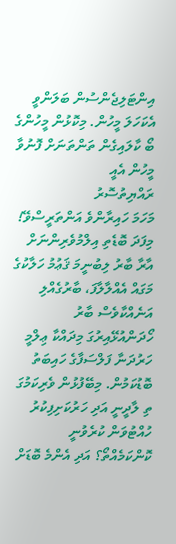އިންޓަލިޖެންސުން ބަލަންވީ އެކަހަލަ މީހުން. މިކޮޅުން މީހުންގެ ބޯ ކާލައިގެން ތަންތަނަށް ފޮނުވާ މީހުން އެއީ
ރައްޔިތުސޮރު
މަހަމަ ހައިރާންވެ އަންތަރީސްވޭ! މިފަދަ ބޮޑެތި އިލްމުވެރިންނަށް އާރާ ބާރު ލިބުނީމަ ޤަޢުމު ހަލާކުގެ މަގައް އެއްލާލާފަ، ބާރުގެއްލި އަނެއްކާވެސް ބާރު ހޯދަންއުޅޭއިރުގަ މިދައްކާ ޢިލްމީ ހަރުދަނާ ފަލްސަފާގެ ހައިބަތު ބޮޑުކަމުން. މިބޭފުޅުން ވެރިކަމުގަ ތި ލާދީނީ އަދި ހަރުކަށިފިކުރު ހުއްޓުވަން ކުރެވުނީ ކޮންކަމެއްތޯ؟ އަދި އެންމެ ބޮޑަށް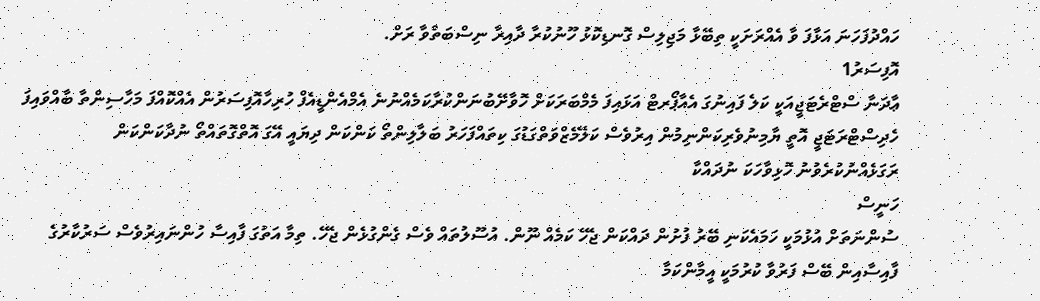ހައްދުފަހަނަ އަޅާފަ ވާ އެއްރަށަކީ ތިބޭޅާ މަޖިލިސް ގޮނޑިކޮޅު ހޫނުކުރާ ދާއިރާ ނިސްބަތްވާ ރަށް.
އޮފިސަރު1
ޢާދަނާ ސްޓްރެޓަޖީއަކީ ކަލެ ފައިނުގަ އެއާޕޯރޓް އަޅައިފަ މެމްބަރަކަށް ހޮވާށޭބުނަންކުރާކަމެއްނުނެ އެމްއެންޑީއެފް ހުރިހާއޮފިސަރުން އެއްކޮއްފަ މަހާސިންތާ ބާއްވައިފަ ހެދިސްޓްރަޓަޖީ އޮތީ ޔާމިނުވެރިކަންނިމުން އިރުވެސް ކަލޭމެޒްވަތްގަޑުގަ ކިތައްފަހަރު ބަލާލިންތޯ ކަންކަން ދިޔައީ އޭގަ އޮތްގޮތައްތޯ ނުދާކަންކަން ރަގަޅެއްނުކުރެވުނު ހޮޅިވާހަކަ ނުދައްކާ
ހަނީސް
ސުންނަތަށް އުޅުމަކީ ހަމައެކަނި ބޭރު ފުށުން ދައްކަން ޖެހޭ ކަމެއް ނޫން. އުސޫލުތައް ވެސް ގެންގުޅެން ޖެހޭ. ތިމާ އަތުގަ ފާއިސާ ހުންނައިރުވެސް ސަރުކާރުގެ ފާއިސާއިން ބޭސް ފަރުވާ ކުރުމަކީ އީމާންކަމާ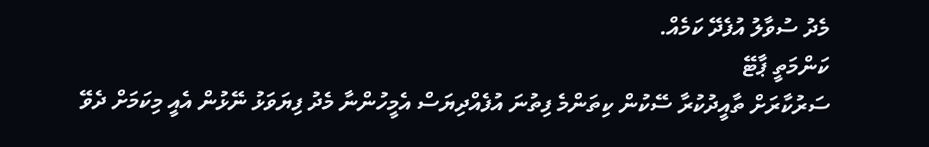މެދު ސުވާލު އުފެދޭ ކަމެއް.
ކަންމަތީ ޕާޓޭ
ސަރުކާރަށް ތާއީދުކުރާ ސޭކުން ކިތަންމެ ފިތުނަ އުފެއްދިޔަސް އެމީހުންނާ މެދު ފިޔަވަޅު ނޭޅުން އެއީ މިކަމަށް ދެވޭ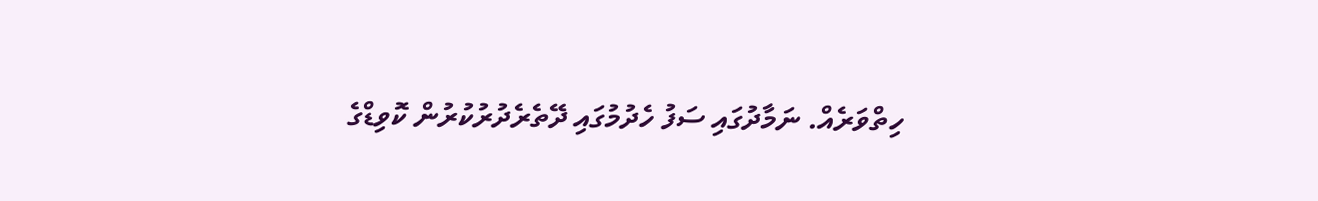ހިތްވަރެއް. ނަމާދުގައި ސަފު ހެދުމުގައި ދޭތެރެދުރުކުރުން ކޮވިޑްގެ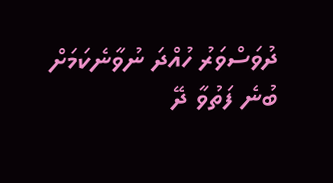ދުވަސްވަރު ހުއްދަ ނުވާނެކަމަށް ބުނެ ފަތުވާ ދޭ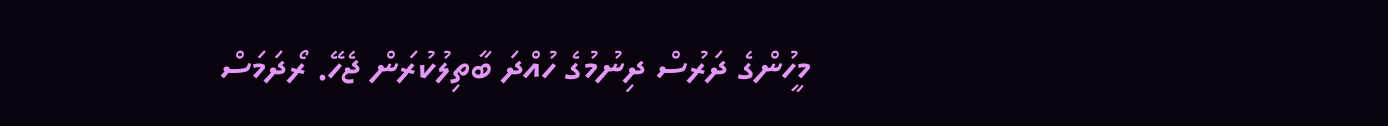މީހުންގެ ދަރުސް ދިނުމުގެ ހުއްދަ ބާތިލުކުރަން ޖެހޭ. ރޯދަމަސް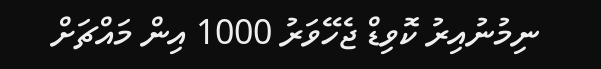ނިމުނުއިރު ކޮވިޑް ޖެހޭވަރު 1000 އިން މައްޗަށް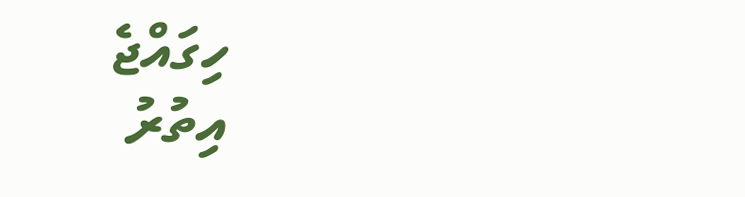ހިގައްޖެ
އިތުރު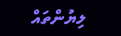ލިޔުންތައް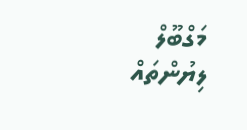މަގްބޫލް ލިޔުންތައް